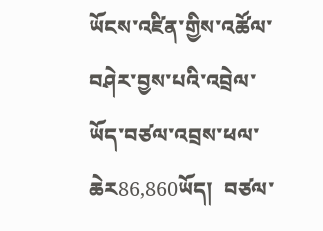ཡོངས་འཛིན་གྱིས་འཚོལ་བཤེར་བྱས་པའི་འབྲེལ་ཡོད་བཙལ་འབྲས་ཕལ་ཆེར86,860ཡོད།  བཙལ་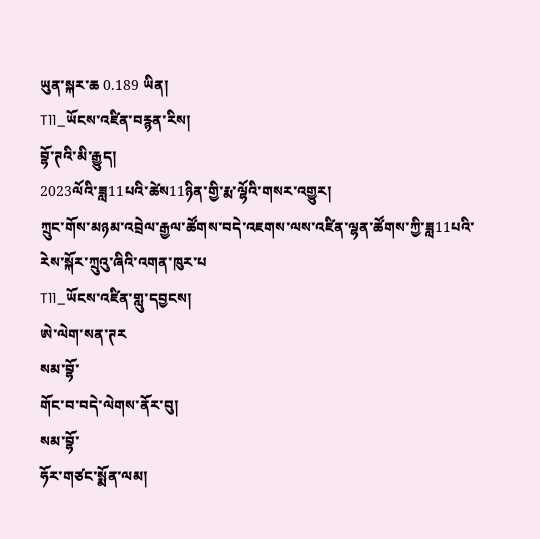ཡུན་སྐར་ཆ 0.189 ཡིན།
T11_ཡོངས་འཛིན་བརྙན་རིས།
བྷོ་ཊའི་མི་རྒྱུད།
2023ལོའི་ཟླ11པའི་ཚེས11ཉིན་གྱི་རྨ་ལྷོའི་གསར་འགྱུར།
ཀྲུང་གོས་མཉམ་འབྲེལ་རྒྱལ་ཚོགས་བདེ་འཇགས་ལས་འཛིན་ལྷན་ཚོགས་ཀྱི་ཟླ11པའི་རེས་སྐོར་ཀྲུའུ་ཞིའི་འགན་ཁུར་པ
T11_ཡོངས་འཛིན་གླུ་དབྱངས།
ཨེ་ལེག་སན་ཊར
སམ་བྷོ་
གོང་བ་བདེ་ལེགས་ནོར་བུ།
སམ་བྷོ་
ཧོར་གཙང་སྨོན་ལམ།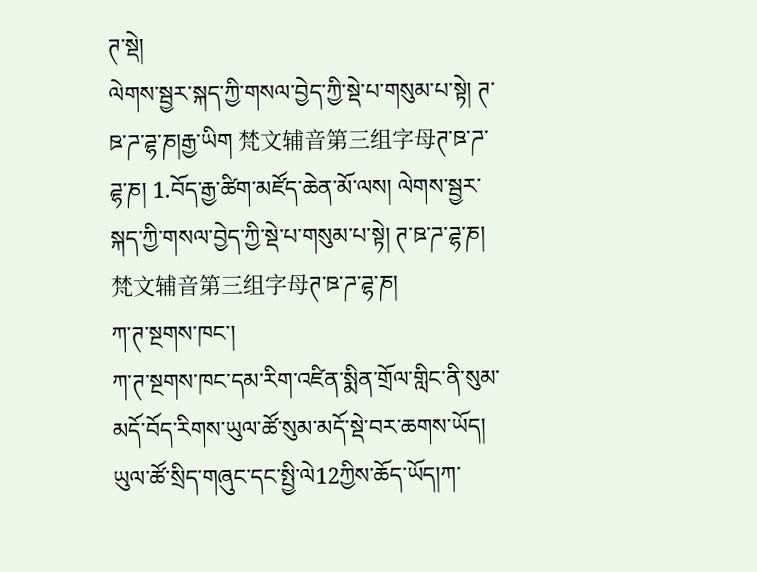ཊ་སྡེ།
ལེགས་སྦྱར་སྐད་ཀྱི་གསལ་བྱེད་ཀྱི་སྡེ་པ་གསུམ་པ་སྟེ། ཊ་ཋ་ཌ་ཌྷ་ཎ།རྒྱ་ཡིག 梵文辅音第三组字母ཊ་ཋ་ཌ་ཌྷ་ཎ། 1.བོད་རྒྱ་ཚིག་མཛོད་ཆེན་མོ་ལས། ལེགས་སྦྱར་སྐད་ཀྱི་གསལ་བྱེད་ཀྱི་སྡེ་པ་གསུམ་པ་སྟེ། ཊ་ཋ་ཌ་ཌྷ་ཎ། 梵文辅音第三组字母ཊ་ཋ་ཌ་ཌྷ་ཎ།
ཀ་ཊ་སྔགས་ཁང་།
ཀ་ཊ་སྔགས་ཁང་དམ་རིག་འཛིན་སྨིན་གྲོལ་གླིང་ནི་སུམ་མདོ་བོད་རིགས་ཡུལ་ཚོ་སུམ་མདོ་སྡེ་བར་ཆགས་ཡོད། ཡུལ་ཚོ་སྲིད་གཞུང་དང་སྤྱི་ལེ12ཀྱིས་ཆོད་ཡོད།ཀ་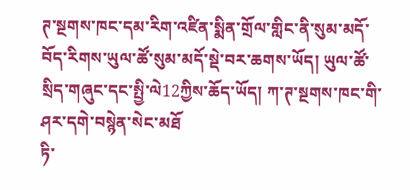ཊ་སྔགས་ཁང་དམ་རིག་འཛིན་སྨིན་གྲོལ་གླིང་ནི་སུམ་མདོ་བོད་རིགས་ཡུལ་ཚོ་སུམ་མདོ་སྡེ་བར་ཆགས་ཡོད། ཡུལ་ཚོ་སྲིད་གཞུང་དང་སྤྱི་ལེ12ཀྱིས་ཆོད་ཡོད། ཀ་ཊ་སྔགས་ཁང་གི་ཤར་དགེ་བསྙེན་སེང་མཐོ
ཏི་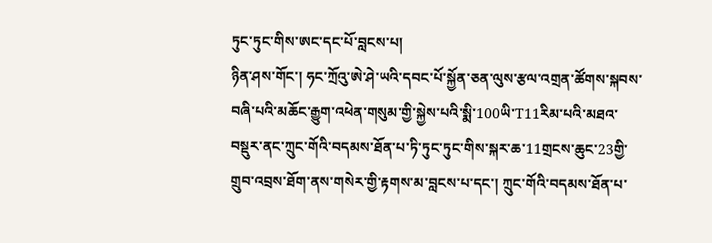ཏུང་ཏུང་གིས་ཨང་དང་པོ་བླངས་པ།
ཉིན་ཤས་གོང་། ཧང་ཀྲོའུ་ཨེ་ཤེ་ཡའི་དབང་པོ་སྐྱོན་ཅན་ལུས་རྩལ་འགྲན་ཚོགས་སྐབས་བཞི་པའི་མཆོང་རྒྱུག་འཕེན་གསུམ་གྱི་སྐྱེས་པའི་སྨི་100ཡི་T11རིམ་པའི་མཐའ་བསྡུར་ནང་ཀྲུང་གོའི་བདམས་ཐོན་པ་ཏི་ཏུང་ཏུང་གིས་སྐར་ཆ་11གྲངས་ཆུང་23གྱི་གྲུབ་འབྲས་ཐོག་ནས་གསེར་གྱི་རྟགས་མ་བླངས་པ་དང་། ཀྲུང་གོའི་བདམས་ཐོན་པ་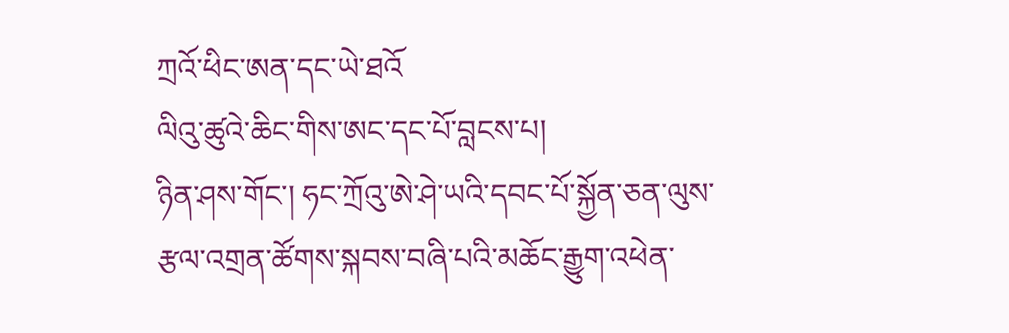ཀྲའོ་ཕིང་ཨན་དང་ཡེ་ཐའོ
ལིའུ་ཚུའེ་ཆིང་གིས་ཨང་དང་པོ་བླངས་པ།
ཉིན་ཤས་གོང་། ཧང་ཀྲོའུ་ཨེ་ཤེ་ཡའི་དབང་པོ་སྐྱོན་ཅན་ལུས་རྩལ་འགྲན་ཚོགས་སྐབས་བཞི་པའི་མཆོང་རྒྱུག་འཕེན་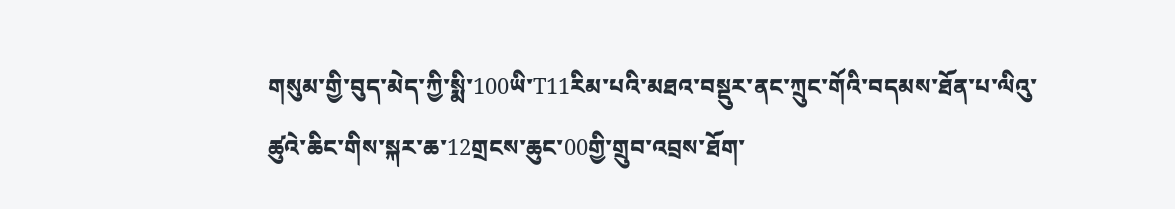གསུམ་གྱི་བུད་མེད་ཀྱི་སྨི་100ཡི་T11རིམ་པའི་མཐའ་བསྡུར་ནང་ཀྲུང་གོའི་བདམས་ཐོན་པ་ལིའུ་ཚུའེ་ཆིང་གིས་སྐར་ཆ་12གྲངས་ཆུང་00གྱི་གྲུབ་འབྲས་ཐོག་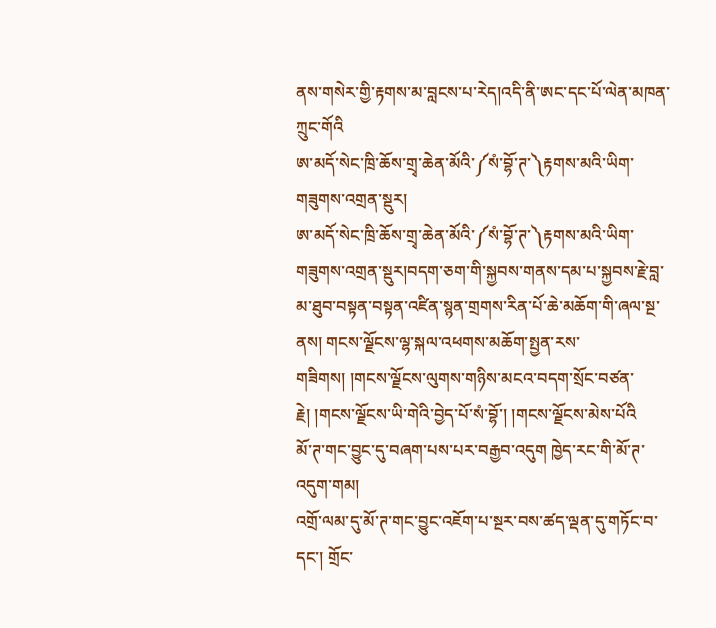ནས་གསེར་གྱི་རྟགས་མ་བླངས་པ་རེད།འདི་ནི་ཨང་དང་པོ་ལེན་མཁན་ཀྲུང་གོའི
ཨ་མདོ་སེང་ཁྲི་ཆོས་གྲྭ་ཆེན་མོའི་༼སཾ་བྷོ་ཊ་༽རྟགས་མའི་ཡིག་གཟུགས་འགྲན་སྡུར།
ཨ་མདོ་སེང་ཁྲི་ཆོས་གྲྭ་ཆེན་མོའི་༼སཾ་བྷོ་ཊ་༽རྟགས་མའི་ཡིག་གཟུགས་འགྲན་སྡུར།བདག་ཅག་གི་སྐྱབས་གནས་དམ་པ་སྐྱབས་རྗེ་བླ་མ་ཐུབ་བསྟན་བསྟན་འཛིན་སྙན་གྲགས་རིན་པོ་ཆེ་མཆོག་གི་ཞལ་སྔ་ནས། གངས་ལྗོངས་ལྷ་སྐལ་འཕགས་མཆོག་སྤྱན་རས་གཟིགས། །གངས་ལྗོངས་ལུགས་གཉིས་མངའ་བདག་སྲོང་བཙན་རྗེ། །གངས་ལྗོངས་ཡི་གེའི་བྱེད་པོ་སཾ་བྷོ་། །གངས་ལྗོངས་མེས་པོའི
མོ་ཊ་གང་བྱུང་དུ་བཞག་པས་པར་བརྒྱབ་འདུག ཁྱེད་རང་གི་མོ་ཊ་འདུག་གམ།
འགྲོ་ལམ་དུ་མོ་ཊ་གང་བྱུང་འཇོག་པ་སྔར་བས་ཚད་ལྡན་དུ་གཏོང་བ་དང་། གྲོང་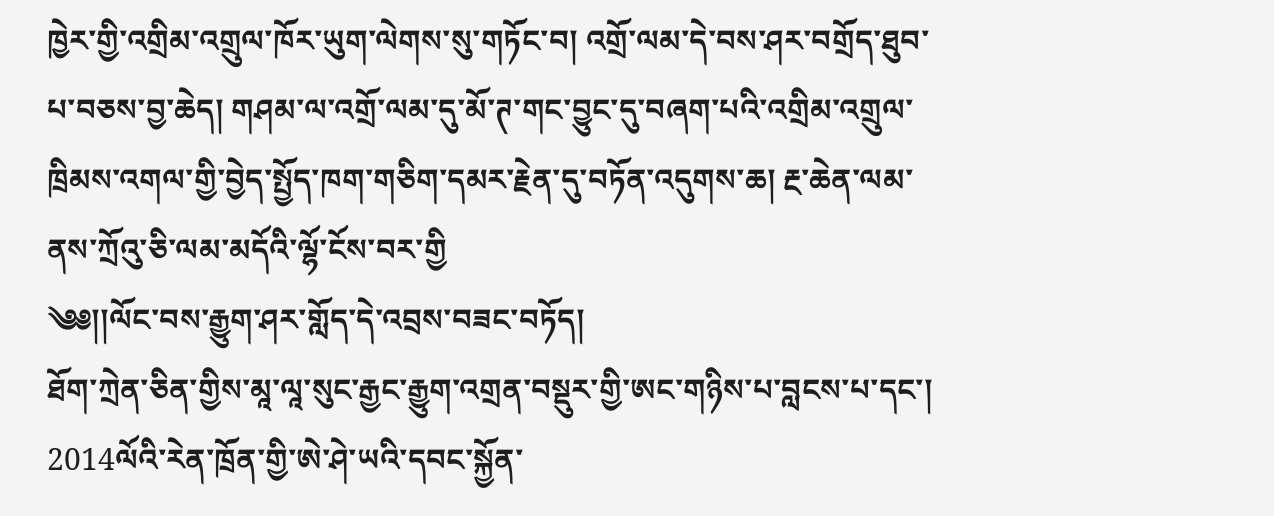ཁྱེར་གྱི་འགྲིམ་འགྲུལ་ཁོར་ཡུག་ལེགས་སུ་གཏོང་བ། འགྲོ་ལམ་དེ་བས་ཤར་བགྲོད་ཐུབ་པ་བཅས་བྱ་ཆེད། གཤམ་ལ་འགྲོ་ལམ་དུ་མོ་ཊ་གང་བྱུང་དུ་བཞག་པའི་འགྲིམ་འགྲུལ་ཁྲིམས་འགལ་གྱི་བྱེད་སྤྱོད་ཁག་གཅིག་དམར་རྗེན་དུ་བཏོན་འདུགས་ཆ། རྔ་ཆེན་ལམ་ནས་ཀྲོའུ་ཅི་ལམ་མདོའི་ལྷོ་ངོས་བར་གྱི
༄༅།།ལོང་བས་རྒྱུག་ཤར་གློད་དེ་འབྲས་བཟང་བཏོད།
ཐོག་ཀྲེན་ཅིན་གྱིས་མཱ་ལཱ་སུང་རྒྱང་རྒྱུག་འགྲན་བསྡུར་གྱི་ཨང་གཉིས་པ་བླངས་པ་དང་། 2014ལོའི་རེན་ཁྲོན་གྱི་ཨེ་ཤེ་ཡའི་དབང་སྐྱོན་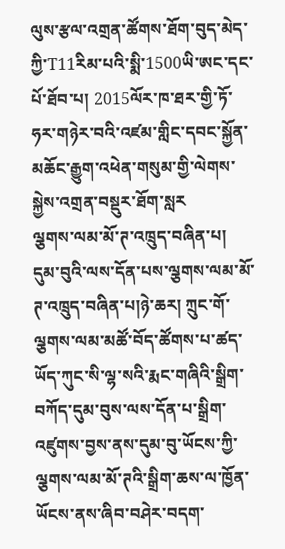ལུས་རྩལ་འགྲན་ཚོགས་ཐོག་བུད་མེད་ཀྱི་T11རིམ་པའི་སྨི་1500ཡི་ཨང་དང་པོ་ཐོབ་པ། 2015ལོར་ཁ་ཐར་གྱི་ཏོ་ཧར་གཉེར་བའི་འཛམ་གླིང་དབང་སྐྱོན་མཆོང་རྒྱུག་འཕེན་གསུམ་གྱི་ལེགས་སྐྱེས་འགྲན་བསྡུར་ཐོག་སླར
ལྕགས་ལམ་མོ་ཊ་འཁྲུད་བཞིན་པ།
དུམ་བུའི་ལས་དོན་པས་ལྕགས་ལམ་མོ་ཊ་འཁྲུད་བཞིན་པ།ཉེ་ཆར། ཀྲུང་གོ་ལྕགས་ལམ་མཚོ་བོད་ཚོགས་པ་ཚད་ཡོད་ཀུང་སི་ལྷ་སའི་རྨང་གཞིའི་སྒྲིག་བཀོད་དུམ་བུས་ལས་དོན་པ་སྒྲིག་འཛུགས་བྱས་ནས་དུམ་བུ་ཡོངས་ཀྱི་ལྕགས་ལམ་མོ་ཊའི་སྒྲིག་ཆས་ལ་ཁྱོན་ཡོངས་ནས་ཞིབ་བཤེར་བདག་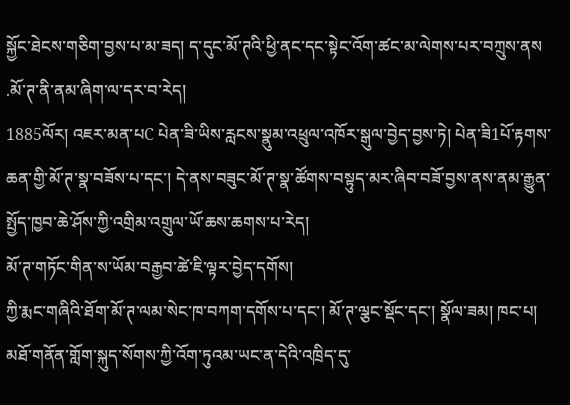སྐྱོང་ཐེངས་གཅིག་བྱས་པ་མ་ཟད། ད་དུང་མོ་ཊའི་ཕྱི་ནང་དང་སྟེང་འོག་ཚང་མ་ལེགས་པར་བཀྲུས་ནས
.མོ་ཊ་ནི་ནམ་ཞིག་ལ་དར་བ་རེད།
1885ལོར། འཇར་མན་པC པེན་ཟི་ཡིས་རླངས་སྣུམ་འཕྲུལ་འཁོར་སྒུལ་བྱེད་བྱས་ཏེ། པེན་ཟི1པོ་རྟགས་ཆན་གྱི་མོ་ཊ་སྣ་བཟོས་པ་དང་། དེ་ནས་བཟུང་མོ་ཊ་སྣ་ཚོགས་བསྟུད་མར་ཞིབ་བཟོ་བྱས་ནས་ནམ་རྒྱུན་སྤྱོད་ཁྱབ་ཆེ་ཤོས་ཀྱི་འགྲིམ་འགྲུལ་ཡོ་ཆས་ཆགས་པ་རེད།
མོ་ཊ་གཏོང་གིན་ས་ཡོམ་བརྒྱབ་ཚེ་ཇི་ལྟར་བྱེད་དགོས།
ཀྱི་རྨང་གཞིའི་ཐོག་མོ་ཊ་ལམ་སེང་ཁ་བཀག་དགོས་པ་དང་། མོ་ཊ་ལྕང་སྡོང་དང་། སྣོལ་ཟམ། ཁང་པ། མཐོ་གནོན་གློག་སྐུད་སོགས་ཀྱི་འོག་ཏུའམ་ཡང་ན་དེའི་འཁྲིད་དུ་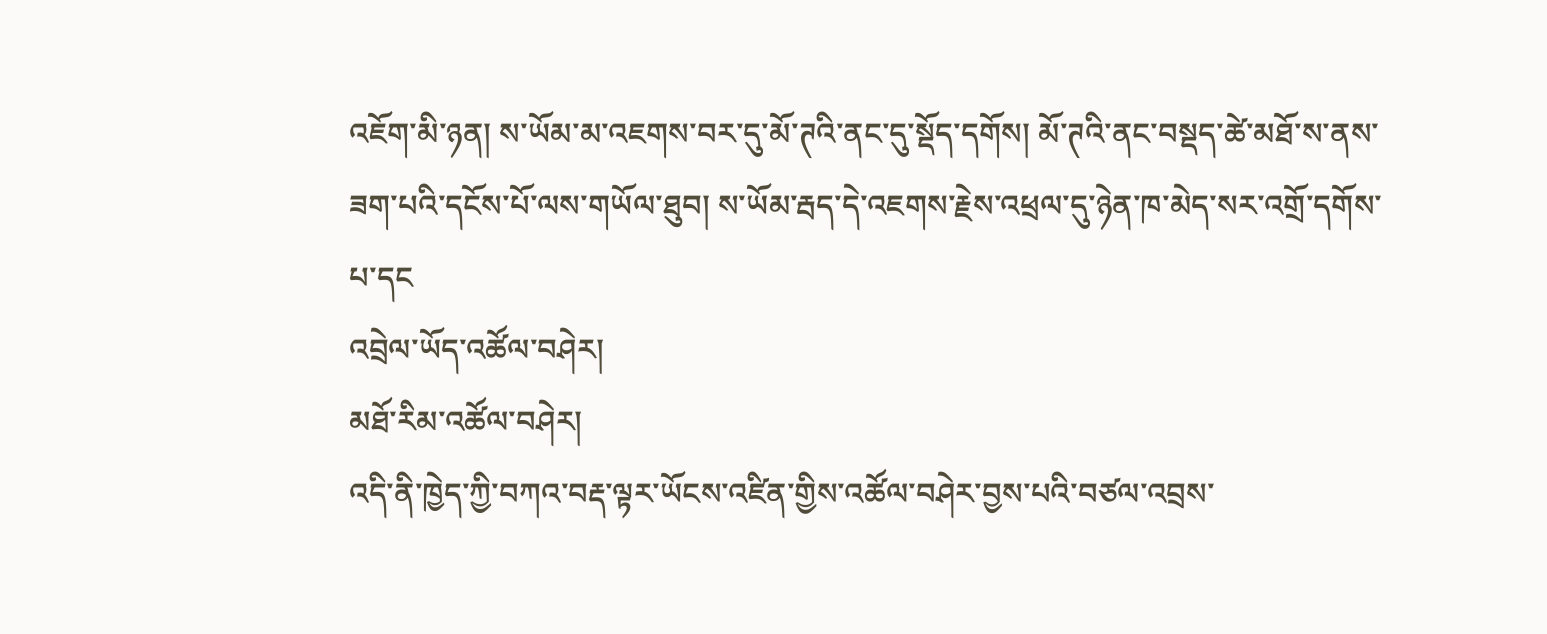འཇོག་མི་ཉན། ས་ཡོམ་མ་འཇགས་བར་དུ་མོ་ཊའི་ནང་དུ་སྡོད་དགོས། མོ་ཊའི་ནང་བསྡད་ཚེ་མཐོ་ས་ནས་ཟག་པའི་དངོས་པོ་ལས་གཡོལ་ཐུབ། ས་ཡོམ་རྦད་དེ་འཇགས་རྗེས་འཕྲལ་དུ་ཉེན་ཁ་མེད་སར་འགྲོ་དགོས་པ་དང
འབྲེལ་ཡོད་འཚོལ་བཤེར།
མཐོ་རིམ་འཚོལ་བཤེར།
འདི་ནི་ཁྱེད་ཀྱི་བཀའ་བརྡ་ལྟར་ཡོངས་འཛིན་གྱིས་འཚོལ་བཤེར་བྱས་པའི་བཙལ་འབྲས་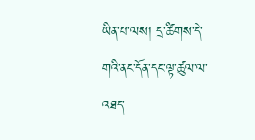ཡིན་པ་ལས། དྲ་ཚིགས་དེ་གའི་ནང་དོན་དང་ལྟ་ཚུལ་ལ་འཐད་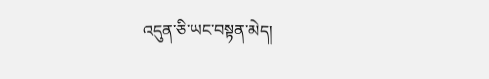འདུན་ཅི་ཡང་བསྟན་མེད།